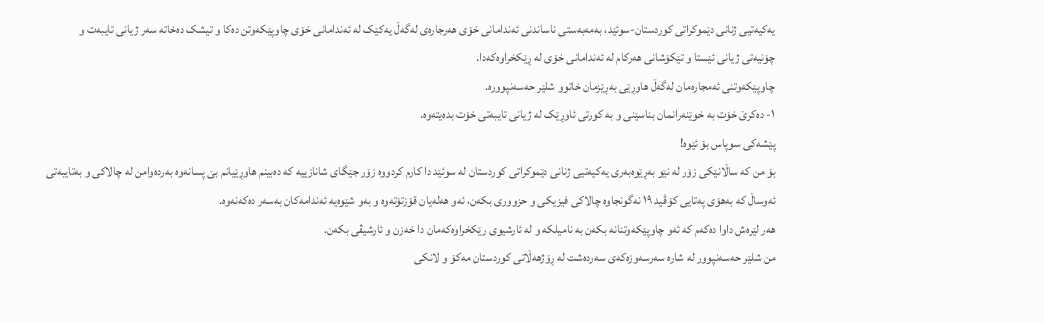یەکیەتیی ژنانی دێموکراتی کوردستان-سوئێد، بەمەبەستی ناساندنی ئەندامانی خۆی هەرجارەی لەگەڵ یەکێک لە ئەندامانی خۆی چاوپێکەوتن دەکا و تیشک دەخاتە سەر ژیانی تایبەت و چۆنیەتی ژیانی ئێستا و تێکۆشانی هەرکام لە ئەندامانی خۆی لە ڕێکخراوەکەدا.
چاوپێکەوتنی ئەمجارەمان لەگەڵ هاوڕێی بەڕێزمان خاتوو شلێر حەسەنپوورە.
١- دەکرێ خۆت بە خوێنەرانمان بناسێنی و بە کورتی ئاوڕێک لە ژیانی تایبەتی خۆت بدەیتەوە.
پێشەکی سوپاس بۆ ئێوە!
بۆ من کە ساڵانێكی زۆر لە نێو بەڕێوەبەری یەکیەتیی ژنانی دێموکراتی کوردستان لە سوئێد دا کارم کردووە زۆر جێگای شانازییە کە دەبینم ھاوڕێیانم بێ پسانەوە بەردەوامن لە چالاکی و بەتایبەتی ئەوساڵ کە بەھۆی پەتایی کۆڤید ١٩ نەگونجاوە چالاکی فیزیکی و حزووری بکەن، ئەو ھەلەیان قۆزتۆتەوە و بەو شێوەیە ئەندامەکان بەسەر دەکەنەوە.
ھەر لێرەش داوا دەکەم کە ئەو چاوپێکەوتنانە بکەن بە نامیلکە و لە ئارشیوی رێکخراوەکەمان دا خەزن و ئارشیڤی بکەن.
من شلێر حەسەنپوور لە شارە سەرسەوزەکەی سەردەشت لە ڕۆژھەڵاتی کوردستان مەکۆ و لانکی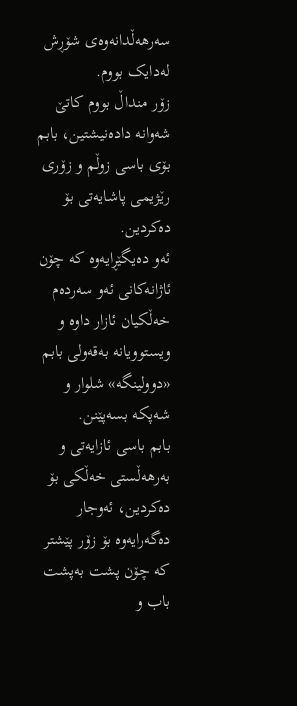سەرھەڵدانەوەی شۆڕش لەدایک بووم.
زۆر منداڵ بووم كاتێ شەوانە دادەنیشتین، بابم بۆی باسی زوڵم و زۆری رێژیمی پاشایەتی بۆ دەکردین.
ئەو دەیگێڕایەوە کە چۆن ئاژانەکانی ئەو سەردەم خەڵکیان ئازار داوە و ویستوویانە بەقەولی بابم «دوولینگە» شلوار و شەپکە بسەپێنن.
بابم باسی ئازایەتی و بەرھەڵستی خەڵکی بۆ دەکردین، ئەوجار دەگەرایەوە بۆ زۆر پێشتر کە چۆن پشت بەپشت باب و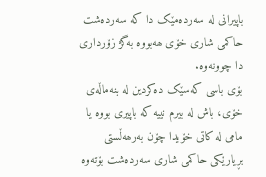باپیرانی لە سەردەمێک دا کە سەردەشت حاکمی شاری خۆی ھەبووە بەگژ زۆرداری دا چوونەوە.
بۆی باسی کەسێک دەکردین لە بنەماڵەی خۆی، باش لە بیرم نییە کە باپیری بووە یا مامی لە کاتی خۆیدا چۆن بەرھەڵستی بڕیارێکی حاکمی شاری سەردەشت بۆتەوە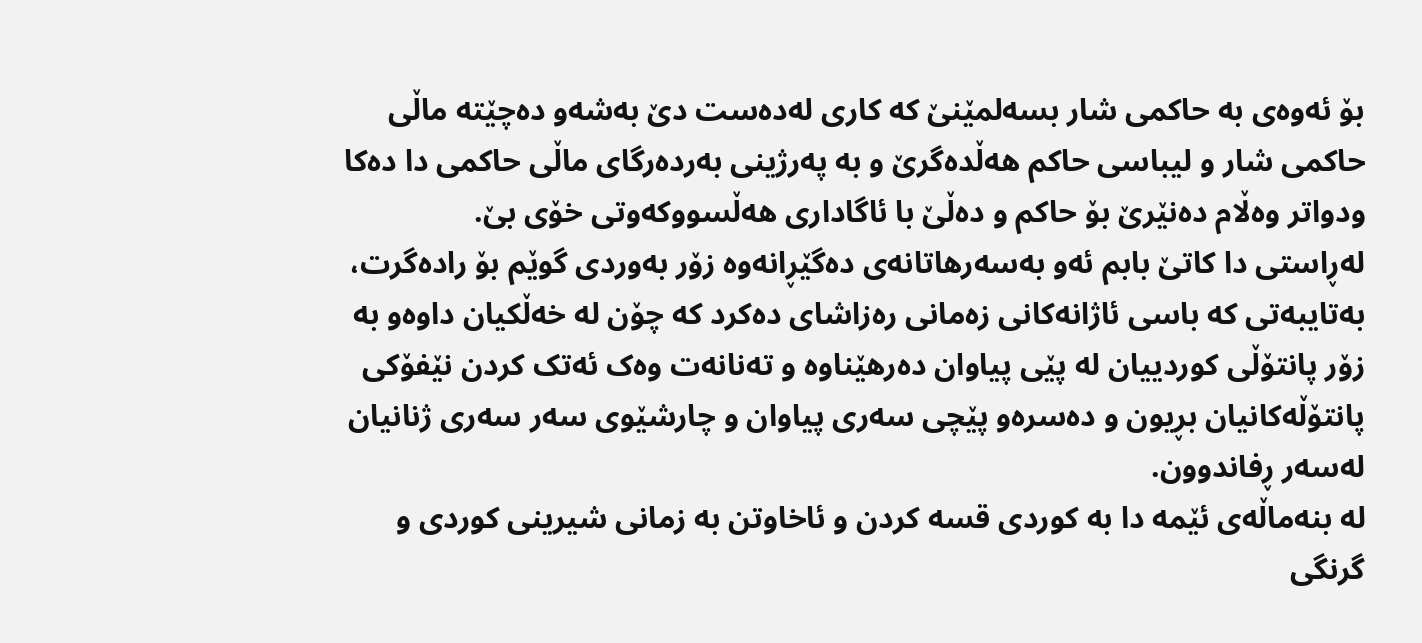بۆ ئەوەی بە حاکمی شار بسەلمێنێ کە کاری لەدەست دێ بەشەو دەچێتە ماڵی حاكمی شار و لیباسی حاکم ھەڵدەگرێ و بە پەرژینی بەردەرگای ماڵی حاکمی دا دەکا ودواتر وەڵام دەنێرێ بۆ حاکم و دەڵێ با ئاگاداری ھەڵسووکەوتی خۆی بێ.
لەڕاستی دا کاتێ بابم ئەو بەسەرھاتانەی دەگێڕانەوە زۆر بەوردی گوێم بۆ رادەگرت، بەتایبەتی کە باسی ئاژانەکانی زەمانی رەزاشای دەکرد کە چۆن لە خەڵکیان داوەو بە زۆر پانتۆڵی کوردییان لە پێی پیاوان دەرھێناوە و تەنانەت وەک ئەتک کردن نێفۆکی پانتۆڵەکانیان بڕیون و دەسرەو پێچی سەری پیاوان و چارشێوی سەر سەری ژنانیان لەسەر ڕفاندوون.
لە بنەماڵەی ئێمە دا بە کوردی قسە کردن و ئاخاوتن بە زمانی شیرینی کوردی و گرنگی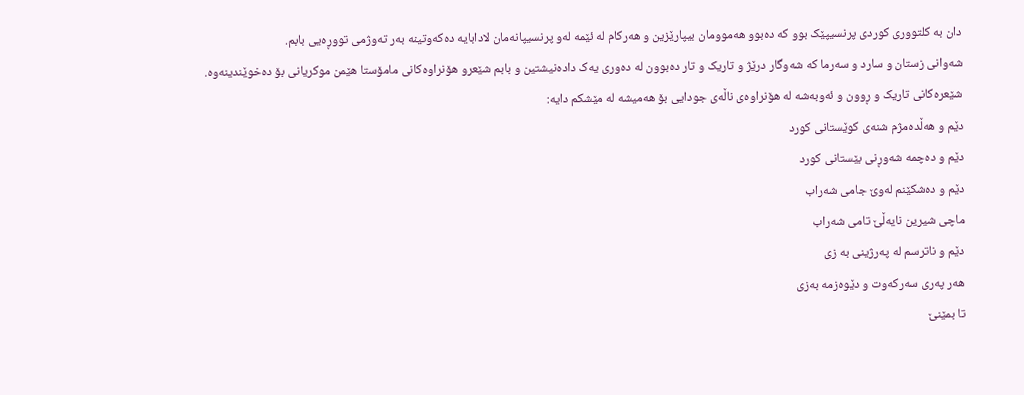دان بە کلتووری کوردی پرنسیپێک بوو کە دەبوو ھەموومان بیپارێزین و ھەرکام لە ئێمە لەو پرنسیپانەمان لادابایە دەکەوتینە بەر تەوژمی تووڕەیی بابم.
شەوانی زستان و سارد و سەرما کە شەوگار درێژ و تاریک و تار دەبوون لە دەوری یەک دادەنیشتین و بابم شێعرو ھۆنراوەکانی مامۆستا ھێمن موکریانی بۆ دەخوێندینەوە.
شێعرەکانی تاریک و ڕوون و ئەوبەشە لە ھۆنراوەی ناڵەی جودایی بۆ ھەمیشە لە مێشکم دایە:
دێم و هەڵدەمژم شنەی کوێستانی کورد
دێم و دەچمە شەوڕنی بێستانی کورد
دێم و دەشکێنم لەوێ جامی شەراب
ماچی شیرین نایەڵێ تامی شەراب
دێم و ناترسم لە پەرژینی بە زی
هەر پەری سەرکەوت و دێوەزمە بەزی
تا بمێنێ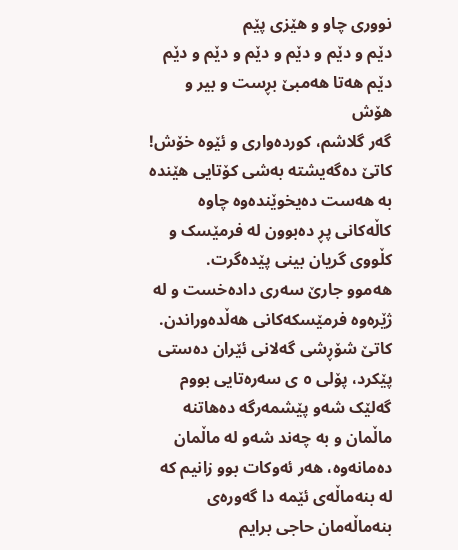نووری چاو و هێزی پێم
دێم و دێم و دێم و دێم و دێم و دێم
دێم هەتا هەمبێ بڕست و بیر و هۆش
گەر گلاشم، کوردەواری و ئێوە خۆش!
كاتێ دەگەیشتە بەشی کۆتایی ھێندە بە ھەست دەیخوێندەوە چاوە کاڵەکانی پڕ دەبوون لە فرمێسک و کڵووی گریان بینی پێدەگرت.
ھەموو جارێ سەری دادەخست و لە ژێرەوە فرمێسکەکانی ھەڵدەوراندن.
كاتێ شۆڕشی گەلانی ئێران دەستی پێکرد، پۆلی ٥ ی سەرەتایی بووم گەلێک شەو پێشمەرگە دەھاتنە ماڵمان و بە چەند شەو لە ماڵمان دەمانەوە، ھەر ئەوکات بوو زانیم کە لە بنەماڵەی ئێمە دا گەورەی بنەماڵەمان حاجی برایم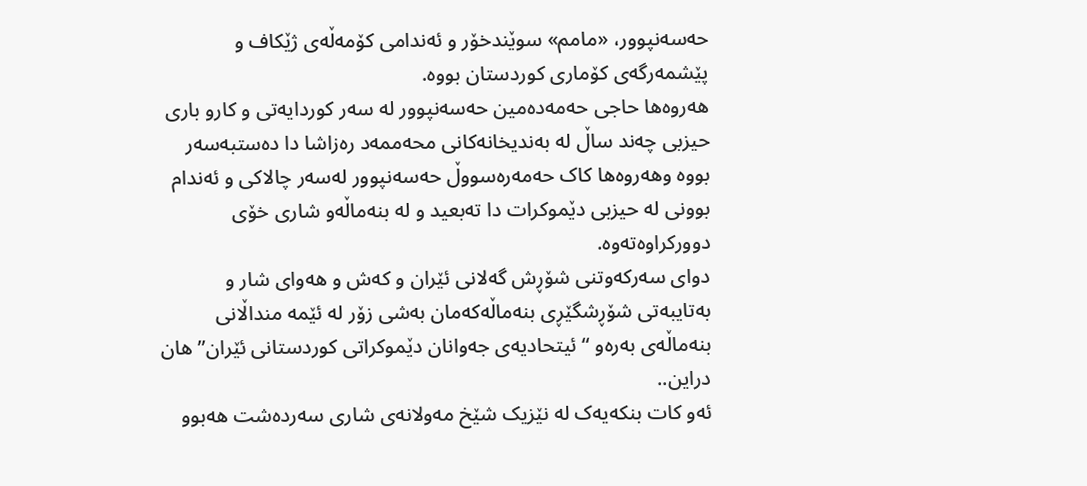حەسەنپوور، «مامم» سوێندخۆر و ئەندامی کۆمەڵەی ژێکاف و پێشمەرگەی کۆماری کوردستان بووە.
ھەروەھا حاجی حەمەدەمین حەسەنپوور لە سەر کوردایەتی و کارو باری حیزبی چەند ساڵ لە بەندیخانەکانی محەممەد رەزاشا دا دەستبەسەر بووە وهەروەها كاک حەمەرەسووڵ حەسەنپوور لەسەر چالاکی و ئەندام بوونی لە حیزبی دێموکرات دا تەبعید و لە بنەماڵەو شاری خۆی دوورکراوەتەوە.
دوای سەرکەوتنی شۆڕش گەلانی ئێران و کەش و ھەوای شار و بەتایبەتی شۆڕشگێڕی بنەماڵەکەمان بەشی زۆر لە ئێمە منداڵانی بنەماڵەی بەرەو “ئیتحادیەی جەوانان دێموکراتی کوردستانی ئێران” هان دراین..
ئەو کات بنکەیەک لە نێزیک شێخ مەولانەی شاری سەردەشت ھەبوو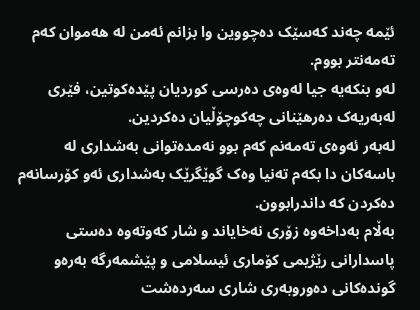ئێمە چەند کەسێک دەچووین وا بزانم ئەمن لە ھەموان کەم تەمەنتر بووم.
لەو بنکەیە جیا لەوەی دەرسی کوردیان پێدەکوتین، فێری لەبەریەک دەرھێنانی چەکوچۆڵیان دەکردین.
لەبەر ئەوەی تەمەنم کەم بوو نەمدەتوانی بەشداری لە باسەکان دا بکەم تەنیا وەک گوێگرێک بەشداری ئەو کۆرسانەم دەکردن کە داندرابوون.
بەڵام بەداخەوە زۆری نەخایاند و شار کەوتەوە دەستی پاسدارانی رێژیمی کۆماری ئیسلامی و پێشمەرگە بەرەو گوندەکانی دەوروبەری شاری سەردەشت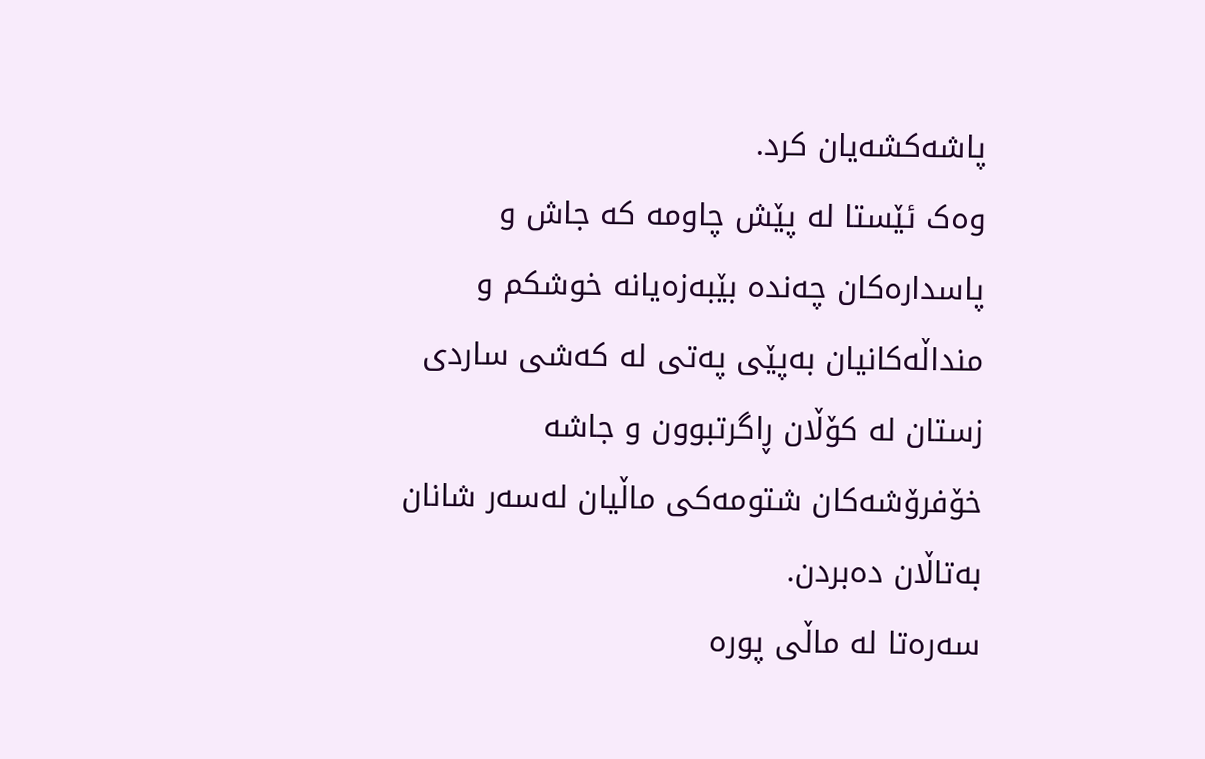پاشەکشەیان کرد.
وەک ئێستا لە پێش چاومە کە جاش و پاسدارەکان چەندە بێبەزەیانە خوشکم و منداڵەكانیان بەپێی پەتی لە کەشی ساردی زستان لە کۆڵان ڕاگرتبوون و جاشە خۆفرۆشەکان شتومەکی ماڵیان لەسەر شانان بەتاڵان دەبردن.
سەرەتا لە ماڵی پورە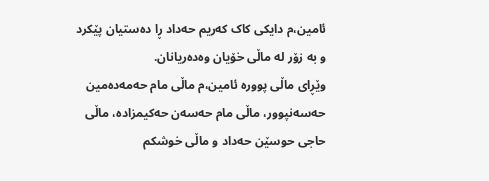ئامین،م دایکی کاک کەریم حەداد ڕا دەستیان پێکرد و بە زۆر لە ماڵی خۆیان وەدەریانان.
وێڕای ماڵی پوورە ئامین،م ماڵی مام حەمەدەمین حەسەنپوور، ماڵی مام حەسەن حەکیمزادە، ماڵی حاجی حوسێن حەداد و ماڵی خوشکم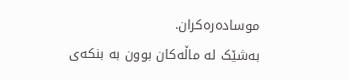موسادەرەکران.
بەشێک لە ماڵەکان بوون بە بنکەی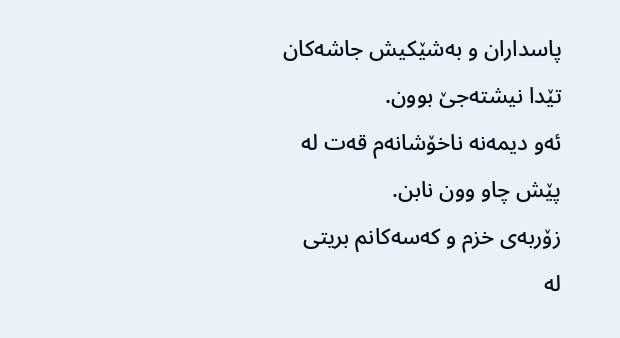پاسداران و بەشێکیش جاشەکان تێدا نیشتەجێ بوون.
ئەو دیمەنە ناخۆشانەم قەت لە پێش چاو وون نابن.
زۆربەی خزم و کەسەکانم بریتی لە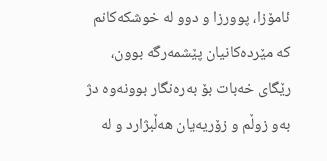ئامۆزا، پوورزا و دوو لە خوشکەکانم کە مێردەکانیان پێشمەرگە بوون، رێگای خەبات بۆ بەرەنگار بوونەوە دژ بەو زوڵم و زۆریەیان ھەڵبژارد و لە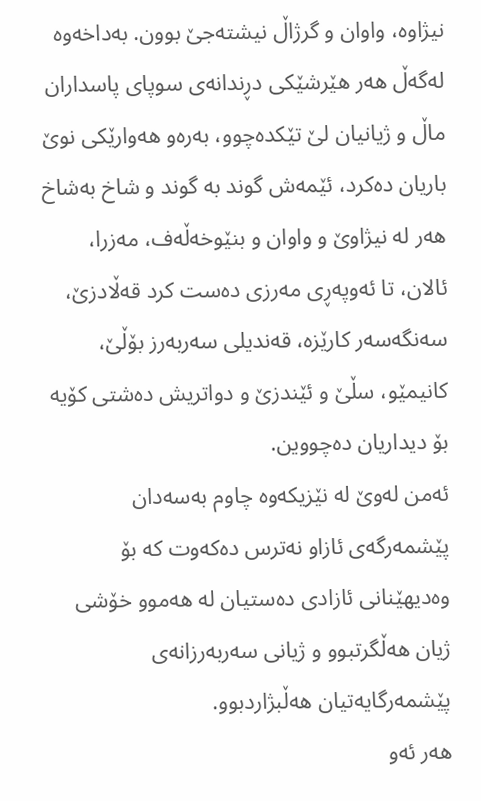نیژاوە، واوان و گرژاڵ نیشتەجێ بوون. بەداخەوە لەگەڵ ھەر ھێرشێکی دڕندانەی سوپای پاسداران ماڵ و ژیانیان لێ تێکدەچوو، بەرەو ھەوارێکی نوێ باریان دەکرد، ئێمەش گوند بە گوند و شاخ بەشاخ ھەر لە نیژاوێ و واوان و بنێوخەڵەف، مەزرا، ئالان، تا ئەوپەڕی مەرزی دەست کرد قەڵادزێ، سەنگەسەر کارێزە، قەندیلی سەربەرز بۆڵێ، کانیمێو، سڵێ و ئێندزێ و دواتریش دەشتی کۆیە بۆ دیداریان دەچووین.
ئەمن لەوێ لە نێزیکەوە چاوم بەسەدان پێشمەرگەی ئازاو نەترس دەکەوت کە بۆ وەدیھێنانی ئازادی دەستیان لە ھەموو خۆشی ژیان ھەڵگرتبوو و ژیانی سەربەرزانەی پێشمەرگایەتیان ھەڵبژاردبوو.
ھەر ئەو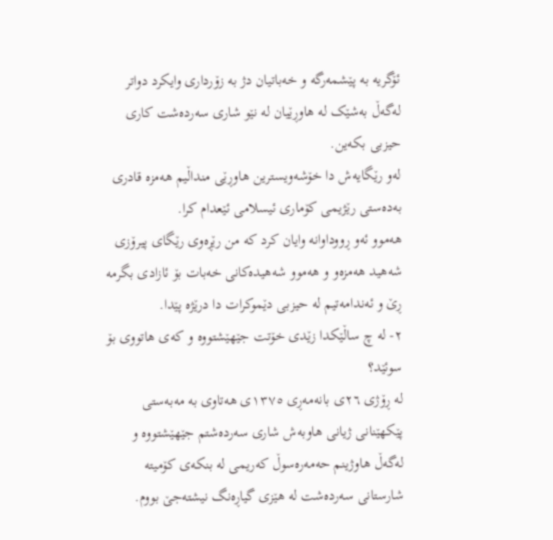ئۆگریە بە پێشمەرگە و خەباتیان دژ بە زۆرداری وایکرد دواتر لەگەڵ بەشێک لە ھاوڕێیان لە نێو شاری سەردەشت کاری حیزبی بکەین.
لەو رێگایەش دا خۆشەویسترین ھاوڕێی منداڵیم ھەمزە قادری بەدەستی رێژیمی کۆماری ئیسلامی ئێعدام کرا.
ھەموو ئەو ڕووداوانە وایان کرد کە من رێڕەوی رێگای پیرۆزی شەھید ھەمزەو و ھەموو شەھیدەکانی خەبات بۆ ئازادی بگرمە ڕێ و ئەندامەتیم لە حیزبی دێموکرات دا درێژە پێدا.
٢- لە چ ساڵێکدا زێدی خۆتت جێهێشتووە و کەی هاتووی بۆ سوئێد؟
لە ڕۆژی ٢٦ی بانەمەڕی ١٣٧٥ی ھەتاوی بە مەبەستی پێکھێنانی ژیانی ھاوبەش شاری سەردەشتم جێھێشتووە و لەگەڵ ھاوژینم حەمەرەسوڵ کەریمی لە بنکەی کۆمیتە شارستانی سەردەشت لە ھێزی گیاڕەنگ نیشتەجێ بووم.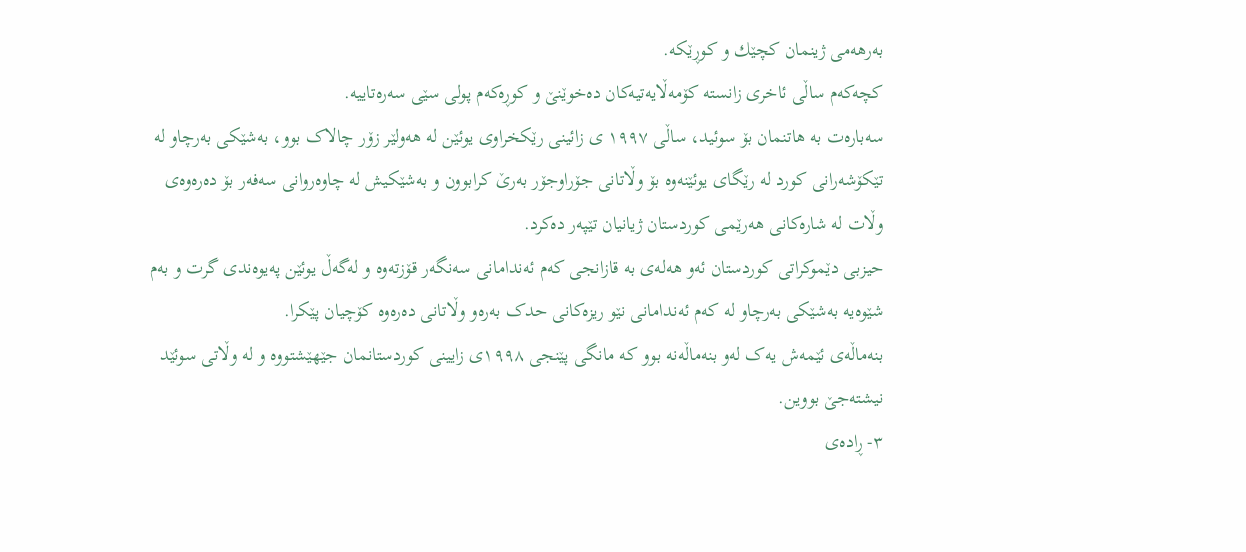بەرھەمی ژینمان كچێك و كوڕێکە.
كچەکەم ساڵی ئاخری زانستە کۆمەڵایەتیەکان دەخوێنێ و کوڕەکەم پولی سێی سەرەتاییە.
سەبارەت بە هاتنمان بۆ سوئید، ساڵی ١٩٩٧ ی زائینی رێکخراوی یوئێن لە ھەولێر زۆر چالاک بوو، بەشێکی بەرچاو لە تێکۆشەرانی کورد لە رێگای یوئێنەوە بۆ وڵاتانی جۆراوجۆر بەرێ کرابوون و بەشێکیش لە چاوەروانی سەفەر بۆ دەرەوەی وڵات لە شارەکانی ھەرێمی کوردستان ژیانیان تێپەر دەکرد.
حیزبی دێموکراتی کوردستان ئەو ھەلەی بە قازانجی کەم ئەندامانی سەنگەر قۆزتەوە و لەگەڵ یوئێن پەیوەندی گرت و بەم شێوەیە بەشێکی بەرچاو لە کەم ئەندامانی نێو ریزەکانی حدک بەرەو وڵاتانی دەرەوە کۆچیان پێکرا.
بنەماڵەی ئێمەش یەک لەو بنەماڵەنە بوو کە مانگی پێنجی ١٩٩٨ی زایینی كوردستانمان جێهێشتووە و لە وڵاتی سوئێد نیشتەجێ بووین.
٣- ڕادەی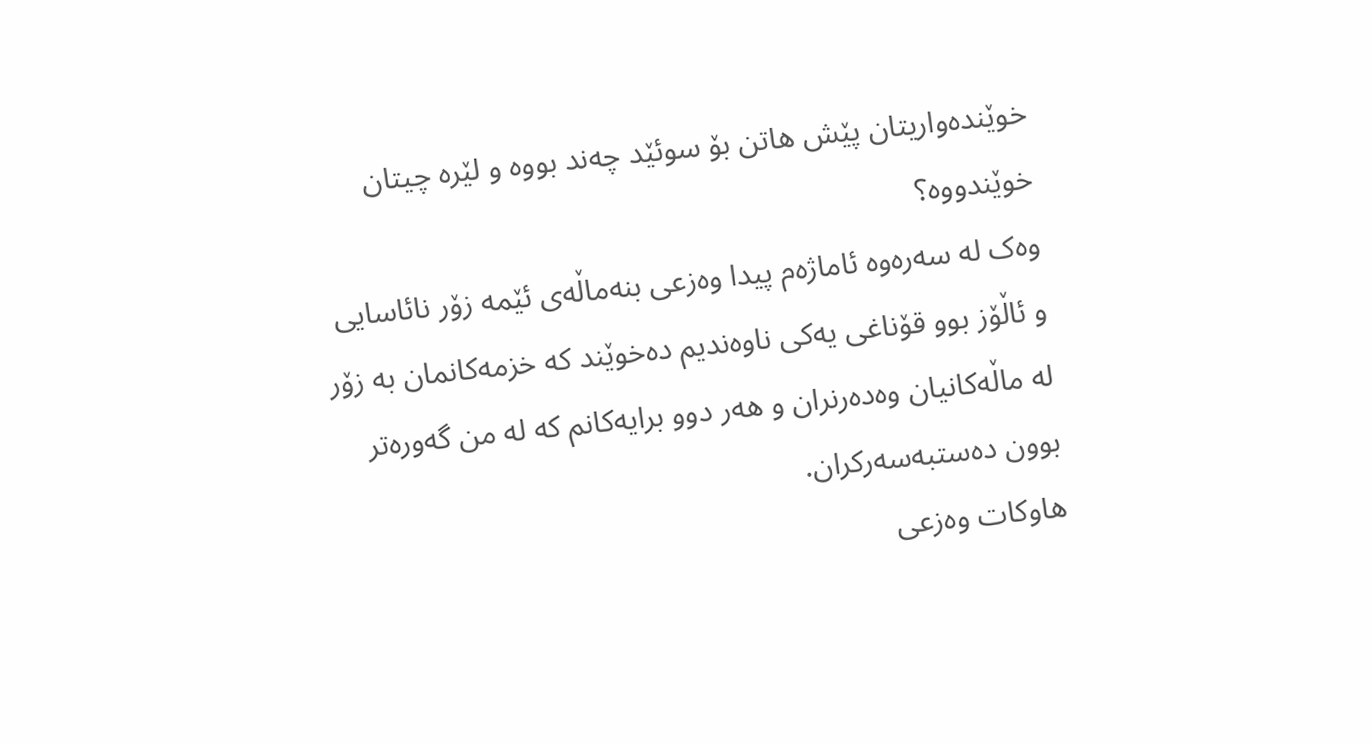خوێندەواریتان پێش هاتن بۆ سوئێد چەند بووە و لێرە چیتان خوێندووە؟
وەک لە سەرەوە ئاماژەم پیدا وەزعی بنەماڵەی ئێمە زۆر نائاسایی و ئاڵۆز بوو قۆناغی یەكی ناوەندیم دەخوێند کە خزمەکانمان بە زۆر لە ماڵەکانیان وەدەرنران و ھەر دوو برایەکانم کە لە من گەورەتر بوون دەستبەسەرکران.
ھاوکات وەزعی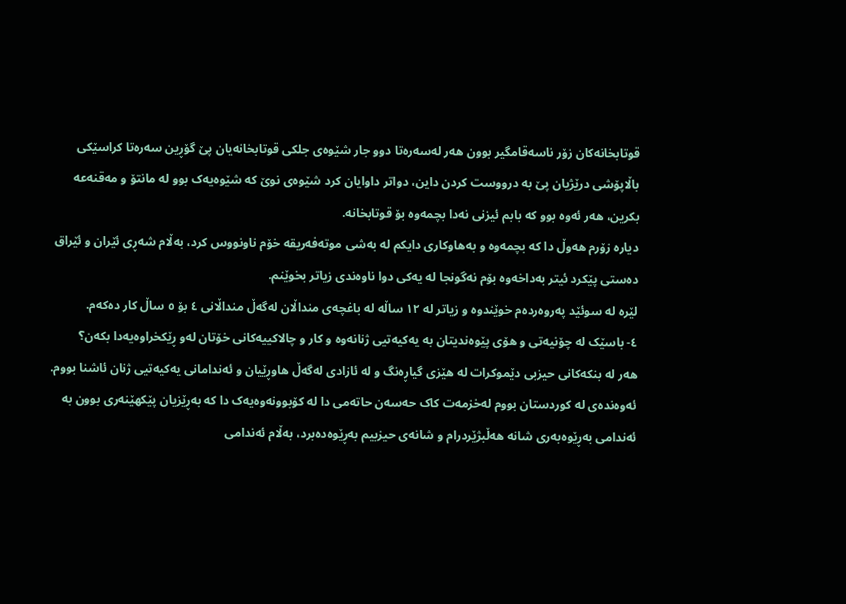قوتابخانەکان زۆر ناسەقامگیر بوون ھەر لەسەرەتا دوو جار شێوەی جلکی قوتابخانەیان پێ گۆڕین سەرەتا کراسێکی باڵاپۆشی درێژیان پێ بە درووست کردن داین، دواتر داوایان کرد شێوەی نوێ کە شێوەیەک بوو لە مانتۆ و مەقنەعە بکرین، ھەر ئەوە بوو کە بابم ئیزنی نەدا بچمەوە بۆ قوتابخانە.
دیارە زۆرم ھەوڵ دا کە بچمەوە و بەھاوکاری دایکم لە بەشی موتەفەریقە خۆم ناونووس کرد، بەڵام شەڕی ئێران و ئێراق دەستی پێکرد ئیتر بەداخەوە بۆم نەگونجا لە یەکی دوا ناوەندی زیاتر بخوێنم.
لێرە لە سوئێد پەروەردەم خوێندوە و زیاتر لە ١٢ ساڵە لە باغچەی منداڵان لەگەڵ منداڵانی ٤ بۆ ٥ ساڵ کار دەکەم.
٤- باسێک لە چۆنیەتی و هۆی پێوەندیتان بە یەکیەتیی ژنانەوە و کار و چالاکییەکانی خۆتان لەو ڕێکخراوەیەدا بکەن؟
ھەر لە بنکەکانی حیزبی دێموکرات لە ھێزی گیاڕەنگ و لە ئازادی لەگەڵ ھاوڕێیان و ئەندامانی یەکیەتیی ژنان ئاشنا بووم.
ئەوەندەی لە کوردستان بووم لەخزمەت کاک حەسەن حاتەمی دا لە کۆبوونەوەیەک دا کە بەڕێزیان پێکھێنەری بوون بە ئەندامی بەڕێوەبەری شانە ھەڵبژێردرام و شانەی حیزبیم بەڕێوەدەبرد، بەڵام ئەندامی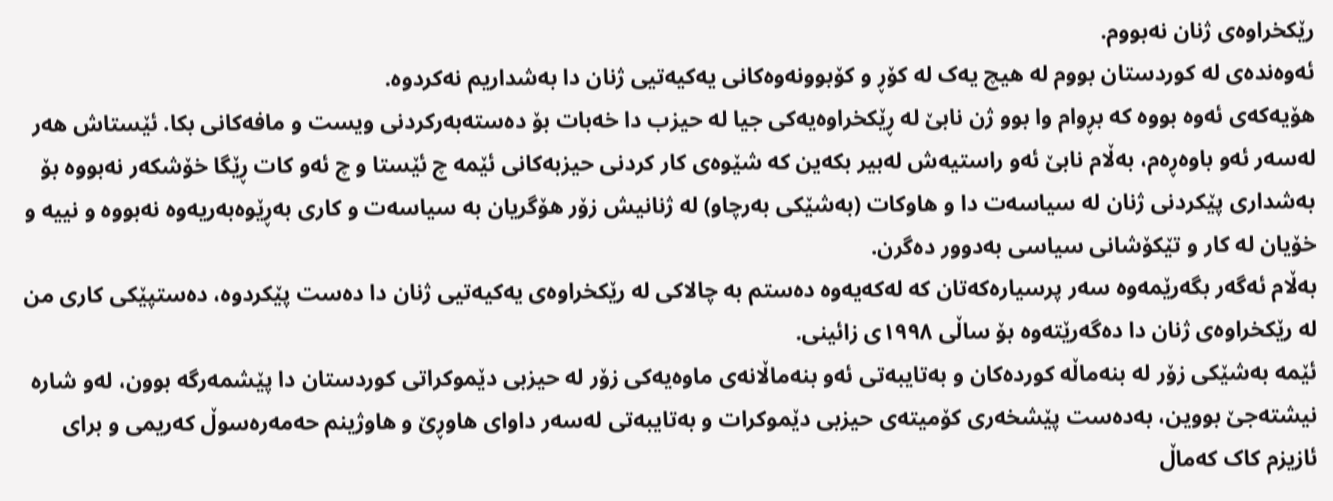رێکخراوەی ژنان نەبووم.
ئەوەندەی لە کوردستان بووم لە ھیچ یەک لە کۆڕ و کۆبوونەوەکانی یەکیەتیی ژنان دا بەشداریم نەکردوە.
ھۆیەکەی ئەوە بووە کە بڕوام وا بوو ژن نابێ لە ڕێکخراوەیەکی جیا لە حیزب دا خەبات بۆ دەستەبەرکردنی ویست و مافەکانی بکا. ئێستاش ھەر لەسەر ئەو باوەڕەم، بەڵام نابێ ئەو راستیەش لەبیر بکەین کە شێوەی کار کردنی حیزبەکانی ئێمە چ ئێستا و چ ئەو کات ڕێگا خۆشکەر نەبووە بۆ بەشداری پێکردنی ژنان لە سیاسەت دا و ھاوکات (بەشێکی بەرچاو) لە ژنانیش زۆر ھۆگریان بە سیاسەت و کاری بەڕێوەبەریەوە نەبووە و نییە و خۆیان لە کار و تێکۆشانی سیاسی بەدوور دەگرن.
بەڵام ئەگەر بگەرێمەوە سەر پرسیارەکەتان کە لەکەیەوە دەستم بە چالاکی لە رێکخراوەی یەکیەتیی ژنان دا دەست پێکردوە، دەستپێکی کاری من لە رێکخراوەی ژنان دا دەگەرێتەوە بۆ ساڵی ١٩٩٨ی زائینی.
ئێمە بەشێکی زۆر لە بنەماڵە کوردەکان و بەتایبەتی ئەو بنەماڵانەی ماوەیەکی زۆر لە حیزبی دێموکراتی کوردستان دا پێشمەرگە بوون، لەو شارە نیشتەجێ بووین، بەدەست پێشخەری کۆمیتەی حیزبی دێموکرات و بەتایبەتی لەسەر داوای ھاوڕێ و ھاوژینم حەمەرەسوڵ کەریمی و برای ئازیزم کاک کەماڵ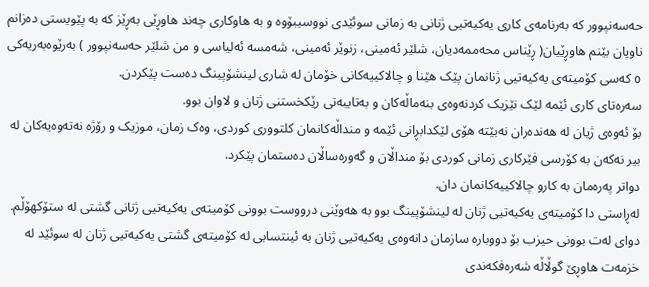حەسەنپوور کە بەرنامەی کاری یەکیەتیی ژنانی بە زمانی سوئێدی نووسیبۆوە و بە ھاوکاری چەند ھاوڕێی بەڕێز کە بە پێویستی دەزانم ناویان بێنم ھاوڕێیان( ڕێناس محەممەدیان، شلێر ئەمینی، زنوێر ئەمینی، شەمسە ئەلیاسی و من شلێر حەسەنپوور ) بەرێوەبەریەکی ٥ کەسی کۆمیتەی یەکیەتیی ژنانمان پێک ھێنا و چالاکییەکانی خۆمان لە شاری لینشۆپینگ دەست پێکردن.
سەرەتای کاری ئێمە لێک نێزیک کردنەوەی بنەماڵەکان و بەتایبەتی رێکخستنی ژنان و لاوان بوو.
بۆ ئەوەی ژیان لە ھەندەران نەبێتە ھۆی لێکدابڕانی ئێمە و منداڵەكانمان کلتووری کوردی، وەک زمان، موزیک و رۆژە نەتەوەیەکان لە بیر نەکەن بە کۆرسی فێرکاری زمانی کوردی بۆ منداڵان و گەورەساڵان دەستمان پێکرد.
دواتر پەرەمان بە کارو چالاکییەکانمان دان.
لەڕاستی دا کۆمیتەی یەکیەتیی ژنان لە لینشۆپینگ بوو بە ھەوێنی درووست بوونی کۆمیتەی یەکیەتیی ژنانی گشتی لە ستۆکھۆڵم.
دوای لەت بوونی حیزب بۆ دووبارە سازمان دانەوەی یەکیەتیی ژنان بە ئینتسابی لە کۆمیتەی گشتی یەکیەتیی ژنان لە سوئێد لە خزمەت ھاوڕێ گوڵاڵە شەرەفکەندی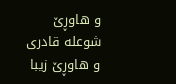و ھاوڕێ شوعلە قادری و هاوڕێ زیبا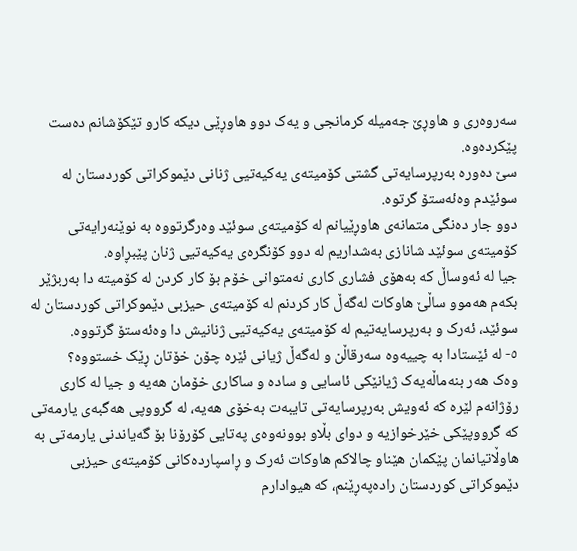سەروەری و هاوڕێ جەمیلە کرمانجی و یەک دوو ھاوڕێی دیکە کارو تێکۆشانم دەست پێکردەوە.
سێ دەورە بەرپرسایەتی گشتی کۆمیتەی یەکیەتیی ژنانی دێموکراتی کوردستان لە سوئێدم وەئەستۆ گرتوە.
دوو جار دەنگی متمانەی ھاوڕێیانم لە کۆمیتەی سوئێد وەرگرتووە بە نوێنەرایەتی کۆمیتەی سوئێد شانازی بەشداریم لە دوو کۆنگرەی یەکیەتیی ژنان پێبڕاوە.
جیا لە ئەوساڵ کە بەھۆی فشاری کاری نەمتوانی خۆم بۆ کار کردن لە کۆمیتە دا بەربژێر بکەم ھەموو ساڵێ ھاوکات لەگەڵ کار کردنم لە کۆمیتەی حیزبی دێموکراتی کوردستان لە سوئێد، ئەرک و بەرپرسایەتیم لە کۆمیتەی یەکیەتیی ژنانیش دا وەئەستۆ گرتووە.
٥- لە ئێستادا بە چییەوە سەرقاڵن و لەگەڵ ژیانی ئێرە چۆن خۆتان ڕێک خستووە؟
وەک ھەر بنەماڵەیەک ژیانێكی ئاسایی و سادە و ساکاری خۆمان ھەیە و جیا لە کاری رۆژانەم لێرە کە ئەویش بەرپرسایەتی تایبەت بەخۆی ھەیە، لە گرووپی هەگبەی یارمەتی کە گرووپێکی خێرخوازیە و دوای بڵاو بوونەوەی پەتایی کۆرۆنا بۆ گەیاندنی یارمەتی بە هاوڵاتیانمان پێکمان هێناو چالاکم هاوکات ئەرک و ڕاسپاردەکانی کۆمیتەی حیزبی دێموکراتی کوردستان رادەپەڕێنم، کە ھیوادارم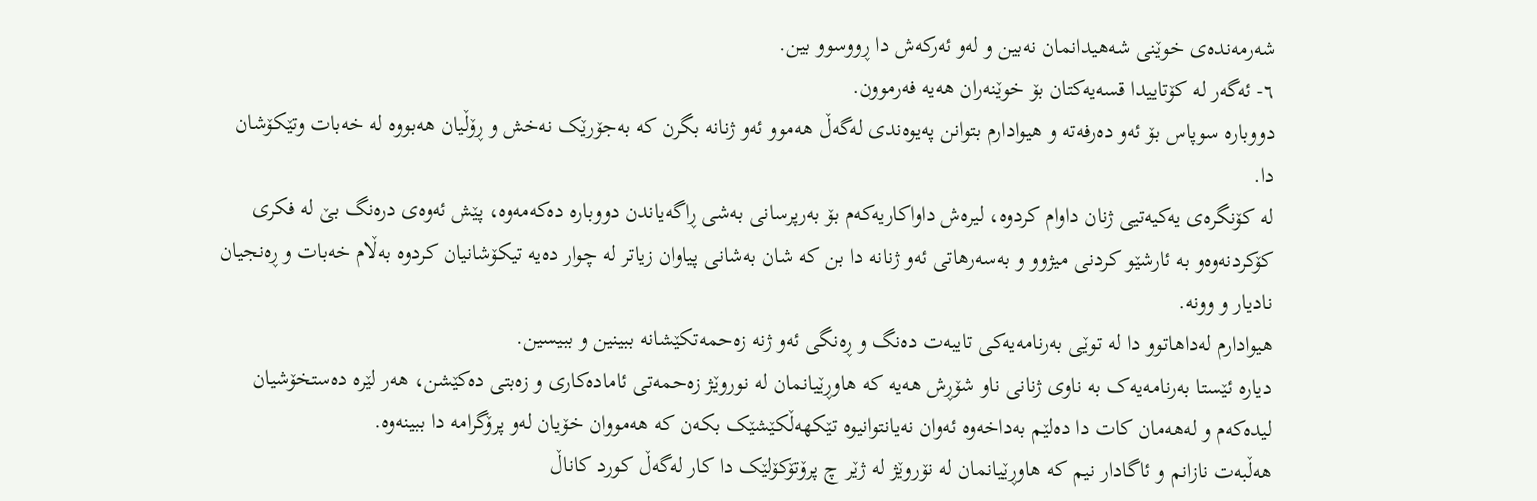شەرمەندەی خوێنی شەھیدانمان نەبین و لەو ئەرکەش دا ڕووسوو بین.
٦- ئەگەر لە کۆتاییدا قسەیەکتان بۆ خوێنەران هەیە فەرموون.
دووبارە سوپاس بۆ ئەو دەرفەتە و ھیوادارم بتوانن پەیوەندی لەگەڵ ھەموو ئەو ژنانە بگرن کە بەجۆرێک نەخش و ڕۆڵیان هەبووە لە خەبات وتێکۆشان دا.
لە کۆنگرەی یەکیەتیی ژنان داوام کردوە، لیرەش داواکاریەکەم بۆ بەرپرسانی بەشی ڕاگەیاندن دووبارە دەکەمەوە، پێش ئەوەی درەنگ بێ لە فکری کۆکردنەوەو بە ئارشێو کردنی میژوو و بەسەرهاتی ئەو ژنانە دا بن کە شان بەشانی پیاوان زیاتر لە چوار دەیە تیکۆشانیان کردوە بەڵام خەبات و ڕەنجیان نادیار و وونە.
ھیوادارم لەداھاتوو دا لە توێی بەرنامەیەکی تایبەت دەنگ و ڕەنگی ئەو ژنە زەحمەتکێشانە ببینین و ببیسین.
دیارە ئێستا بەرنامەیەک بە ناوی ژنانی ناو شۆڕش ھەیە کە ھاوڕێیانمان لە نوروێژ زەحمەتی ئامادەکاری و زەبتی دەکێشن، هەر لێرە دەستخۆشیان لیدەکەم و لەهەمان کات دا دەلێم بەداخەوە ئەوان نەیانتوانیوە تێکهەڵکێشێک بکەن کە هەمووان خۆیان لەو پرۆگرامە دا ببینەوە.
هەڵبەت نازانم و ئاگادار نیم کە هاوڕێیانمان لە نۆروێژ لە ژێر چ پرۆتۆکۆلێک دا کار لەگەڵ کورد کاناڵ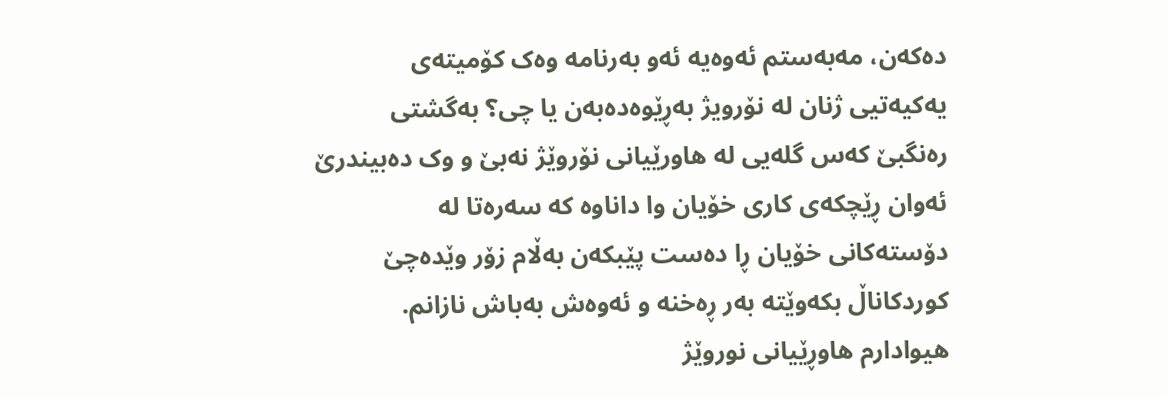دەکەن، مەبەستم ئەوەیە ئەو بەرنامە وەک کۆمیتەی یەکیەتیی ژنان لە نۆرویژ بەڕێوەدەبەن یا چی؟ بەگشتی رەنگبێ کەس گلەیی لە هاورێیانی نۆروێژ نەبێ و وک دەبیندرێ ئەوان ڕێچکەی کاری خۆیان وا داناوە کە سەرەتا لە دۆستەکانی خۆیان ڕا دەست پێبکەن بەڵام زۆر وێدەچێ کوردکاناڵ بکەوێتە بەر ڕەخنە و ئەوەش بەباش نازانم.
هیوادارم هاوڕێیانی نوروێژ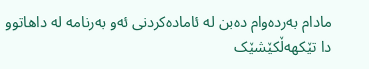مادام بەردەوام دەبن لە ئامادەکردنی ئەو بەرنامە لە داهاتوو دا تێکهەڵکێشێک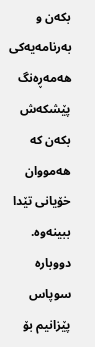بکەن و بەرنامەیەکی هەمەڕەنگ پێشکەش بکەن کە هەمووان خۆیانی تێدا ببینەوە.
دووبارە سوپاس پێزانیم بۆ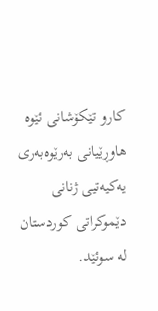کارو تێکۆشانی ئێوە هاوڕێیانی بەرێوەبەری یەکیەتیی ژنانی دێموکراتی کوردستان لە سوئێد.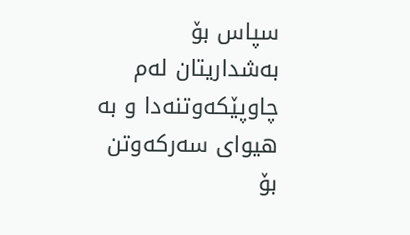سپاس بۆ بەشداریتان لەم چاوپێکەوتنەدا و بە هیوای سەرکەوتن بۆ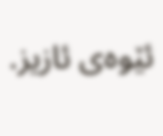ئێوەی ئازیز.